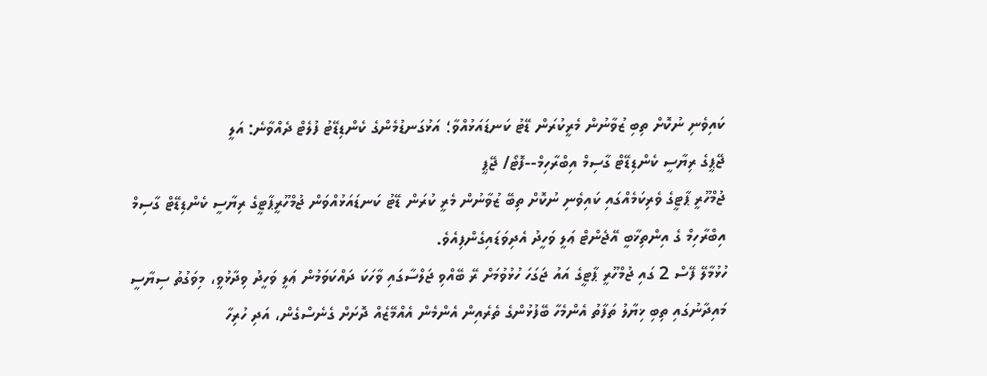ކައިވެނި ނުކޮށް ތިބި ޒުވާނުން މެރީކުރަން ޑޭޓު ކަނޑައަޅުއްވާ؛ އަޅުގަނޑުމެންގެ ކެންޑިޑޭޓު ފުލެޓް ދެއްވާނެ: އަލީ
ޖޭޕީގެ ރިޔާސީ ކެންޑިޑޭޓް ގާސިމް އިބްރާހިމް--ފޮޓޯ/ ޖޭޕީ
ޖުމްހޫރީ ޕާޓީގެ ވެރިކަމެއްގައި ކައިވެނި ނުކޮށް ތިބޭ ޒުވާނުން މެރީ ކުރަން ޑޭޓު ކަނޑައަޅުއްވަން ޖުމްހޫރީޕާޓީގެ ރިޔާސީ ކެންޑިޑޭޓް ގާސިމް އިބްރާހިމް ގެ އިންތިޚާބީ އޭޖެންޓް ޢަލީ ވަހީދު އެދިވަޑައިގެންފިއެވެ.
ހުޅުމާލޭ ފޭސް 2 ގައި ޖުމްހޫރީ ޕާޓީގެ އައު ޖަގަހަ ހުޅުވުމަށް ރޭ ބޭއްވި ޖަލްސާގައި ވާހަކަ ދައްކަވަމުން ޢަލީ ވަހީދު ވިދާޅުވީ، މިވަގުތު ސިޔާސީ މައިދާނުގައި ތިބި ޚިޔާލު ތަފާތު އެންމެހާ ބޭފުޅުންގެ ތެރެއިން އެންމެން އެއްމޭޒެއް ދޮށަށް ގެނެސްގެން، އަދި ހުރިހާ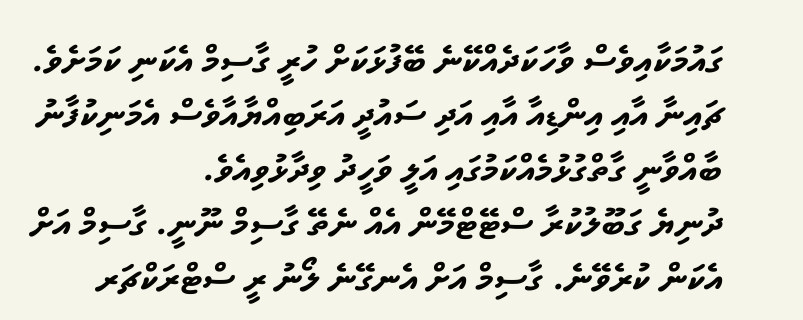ގައުމަކާއިވެސް ވާހަކަދެއްކޭނެ ބޭފުޅަކަށް ހުރީ ގާސިމް އެކަނި ކަމަށެވެ. ޗައިނާ އާއި އިންޑިއާ އާއި އަދި ސައުދީ އަރަބިއްޔާއާވެސް އެމަނިކުފާނު ބާއްވާނީ ގާތްގުޅުމެއްކަމުގައި އަލީ ވަހީދު ވިދާޅުވިއެވެ.
ދުނިޔެ ގަބޫލުކުރާ ސްޓޭޓްމޭން އެއް ނެތޭ ގާސިމް ނޫނީ. ގާސިމް އަށް އެކަން ކުރެވޭނެ. ގާސިމް އަށް އެނގޭނެ ލޯނު ރީ ސްޓްރަކްޗަރ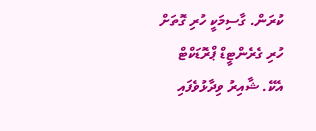ކުރަން. ގާސިމަކީ ހުރި ގޮތަށް ހުރި ގެރެންޓީޑް ޕްރޮޑަކްޓް އެކޭ. ޝާއިރު ވިދާޅުވެފައި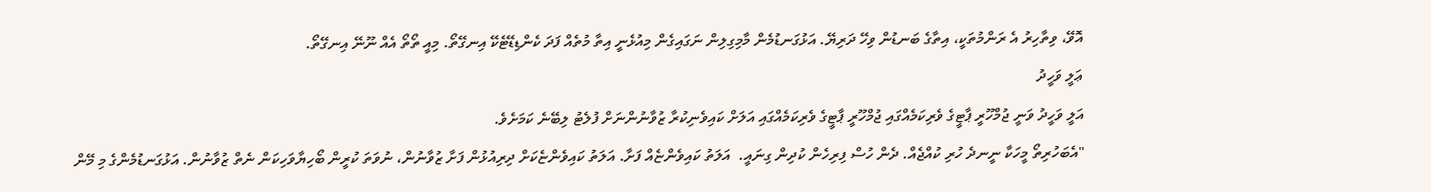އޮވޭ، ވިތާހިރު އެ ރަންމުތަކީ، އިތާގެ ބަނޑުން ވިހޭ ދަރިޔޭ. އަޅުގަނޑުމެން މާމިގިލިން ނަގައިގެން މިއުޅެނީ އިތާ މުތެއް ފަދަ ކެންޑިޑޭޓެކޭ އިނގޭތޯ. މިއީ ތޯތޯ އެއް ނޫނޭ އިނގޭތޯ.
ޢަލީ ވަހީދު
އަލީ ވަހީދު ވަނީ ޖުމްހޫރީ ޕާޓީގެ ވެރިކަމެއްގައި ޖުމްހޫރީ ޕާޓީގެ ވެރިކަމެއްގައި އަލަށް ކައިވެނިކުރާ ޒުވާނުންނަށް ފުލެޓު ލިބޭނެ ކަމަށެވެ.
"އެބަހުރިތޯ މީހަކާ ނީނދެ ހުރި ކުއްޖެއް. ދެން ހުސް ފިރިހެން ކުދިން ގިނައީ.  އަލަތު ކައިވެންޏެއް ފަށާ. އަލަތު ކައިވެންޏެކަށް ދިރިއުޅުން ފަށާ ޒުވާނުން، ނުވަތަ ކުރީން ބޯހިޔާވަހިކަން ނެތް ޒުވާނުން. އަޅުގަނޑުމެންގެ މި މޭން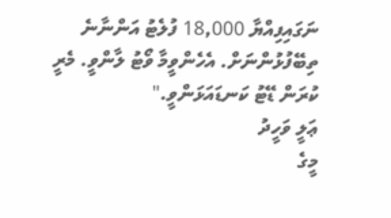ނަގައިފިއްޔާ 18,000 ފުލެޓު އަންނާނެ ތިބޭފުޅުންނަށް. އެހެންވީމާ ވޯޓު ލާންވީ. މެރީ ކުރަން ޑޭޓު ކަނޑައަޅަންވީ."
ޢަލީ ވަހީދު
މީގެ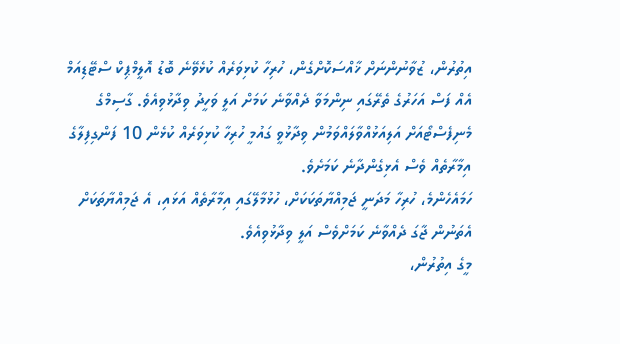އިތުރުން، ޒުވާނުންނަށް ޚާއްސަކޮށްގެން، ހުރިހާ ކުޅިވަރެއް ކުޅެވޭނެ ބޮޑު އޮލީމްޕިކް ސްޓޭޑިއަމް އެއް ފަސް އަހަރުގެ ތެރޭގައި ނިންމަވާ ދެއްވާނެ ކަމަށް އަލީ ވަހީދު ވިދާޅުވިއެވެ. ގާސިމްގެ މެނިފެސްޓޯއަށް އަލިއަޅުއްވާލައްވަމުން ވިދާޅުވީ ގައުމީ ހުރިހާ ކުޅިވަރެއް ކުޅެން 10 ފަންގިފިލާގެ އިމާރާތެއް ވެސް އެޅިގެންދާނެ ކަމަށެވެ.
ހަމައެހެންމެ، ހުރިހާ މަދަނީ ޖަމިއްޔާތަކަކަށް، ހުޅުމާލޭގައި އިމާރާތެއް އަޅައި، އެ ޖަމިއްޔާތަކަށް އެތަނުން ޖާގަ ދެއްވާނެ ކަމަށްވެސް އަލީ ވިދާޅުވިއެވެ.
މީގެ އިތުރުން،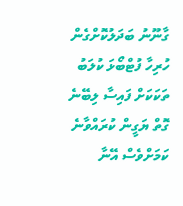ގާނޫނު ބަދަލުކޮށްގެން ހުރިހާ ފުޓްބޯޅަ ކުލަބު ތަކަކަށް ފައިސާ ލިބޭނެ ގޮތް ޔަގީން ކުރައްވާނެ ކަމަށްވެސް އޭނާ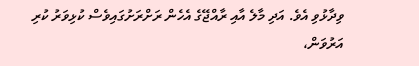ވިދާޅުވި އެވެ. އަދި މާލެ އާއި ރާއްޖޭގެ އެހެން ރަށްރަށުގައިވެސް ކުޅިވަރު ކުރި އަރުވަން،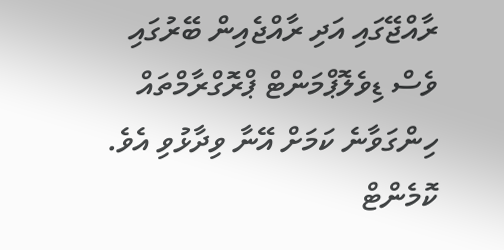ރާއްޖޭގައި އަދި ރާއްޖެއިން ބޭރުގައި ވެސް ޑިވެލޮޕްމަންޓް ޕްރޮގްރާމްތައް ހިންގަވާނެ ކަމަށް އޭނާ ވިދާޅުވި އެވެ.
ކޮމެންޓް